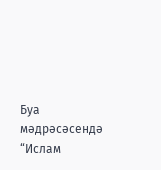Буа мәдрәсәсендә “Ислам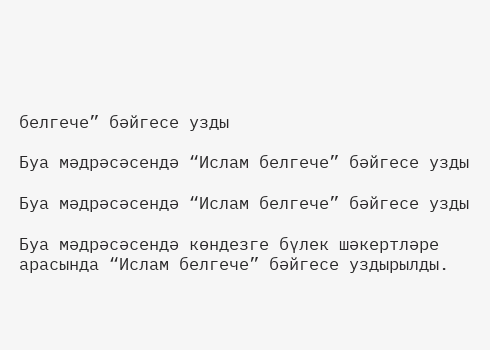белгече” бәйгесе узды

Буа мәдрәсәсендә “Ислам белгече” бәйгесе узды

Буа мәдрәсәсендә “Ислам белгече” бәйгесе узды

Буа мәдрәсәсендә көндезге бүлек шәкертләре арасында “Ислам белгече” бәйгесе уздырылды.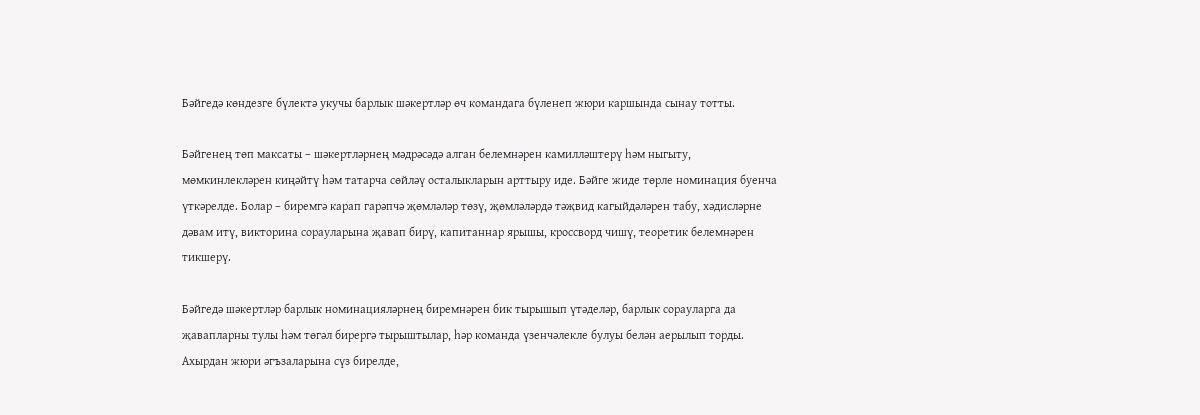Бәйгедә көндезге бүлектә укучы барлык шәкертләр өч командага бүленеп жюри каршында сынау тотты.

Бәйгенең төп максаты – шәкертләрнең мәдрәсәдә алган белемнәрен камилләштерү һәм ныгыту, мөмкинлекләрен киңәйтү һәм татарча сөйләү осталыкларын арттыру иде. Бәйге жиде төрле номинация буенча үткәрелде. Болар – биремгә карап гарәпчә җөмләләр төзү, җөмләләрдә тәҗвид кагыйдәләрен табу, хәдисләрне дәвам итү, викторина сорауларына җавап бирү, капитаннар ярышы, кроссворд чишү, теоретик белемнәрен тикшерү.

Бәйгедә шәкертләр барлык номинацияләрнең биремнәрен бик тырышып үтәделәр, барлык сорауларга да җавапларны тулы һәм төгәл бирергә тырыштылар, һәр команда үзенчәлекле булуы белән аерылып торды. Ахырдан жюри әгъзаларына сүз бирелде,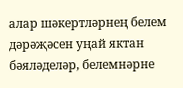алар шәкертләрнең белем дәрәҗәсен уңай яктан бәяләделәр, белемнәрне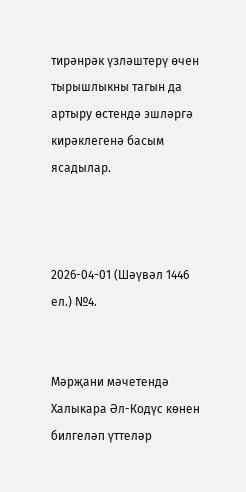тирәнрәк үзләштерү өчен тырышлыкны тагын да артыру өстендә эшләргә кирәклегенә басым ясадылар.



2026-04-01 (Шәүвәл 1446 ел.) №4.


Мәрҗани мәчетендә Халыкара Әл-Кодүс көнен билгеләп үттеләр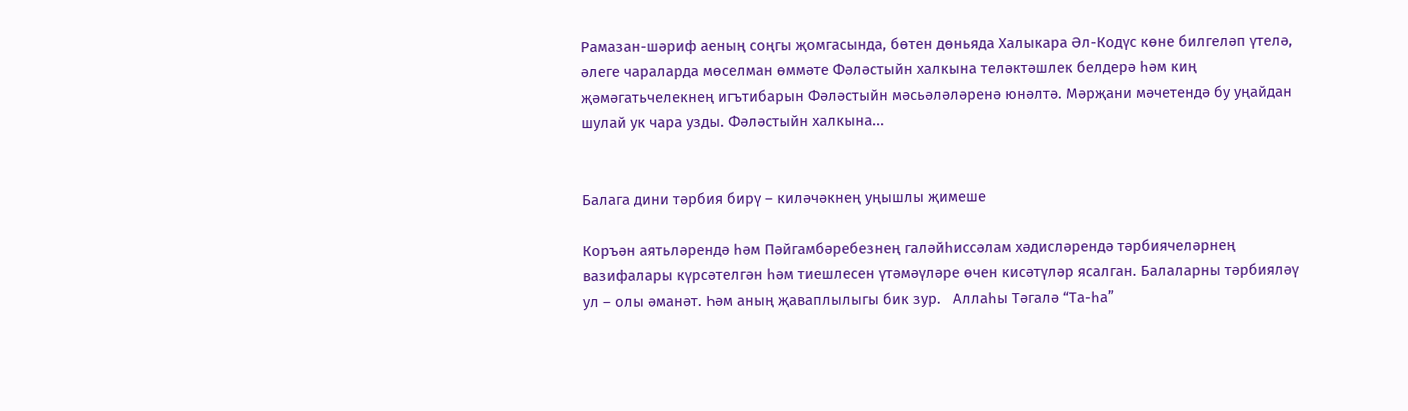Рамазан-шәриф аеның соңгы җомгасында, бөтен дөньяда Халыкара Әл-Кодүс көне билгеләп үтелә, әлеге чараларда мөселман өммәте Фәләстыйн халкына теләктәшлек белдерә һәм киң җәмәгатьчелекнең игътибарын Фәләстыйн мәсьәләләренә юнәлтә. Мәрҗани мәчетендә бу уңайдан шулай ук чара узды. Фәләстыйн халкына...


Балага дини тәрбия бирү – киләчәкнең уңышлы җимеше

Коръән аятьләрендә һәм Пәйгамбәребезнең галәйһиссәлам хәдисләрендә тәрбиячеләрнең вазифалары күрсәтелгән һәм тиешлесен үтәмәүләре өчен кисәтүләр ясалган. Балаларны тәрбияләү ул – олы әманәт. Һәм аның җаваплылыгы бик зур.   Аллаһы Тәгалә “Та-һа”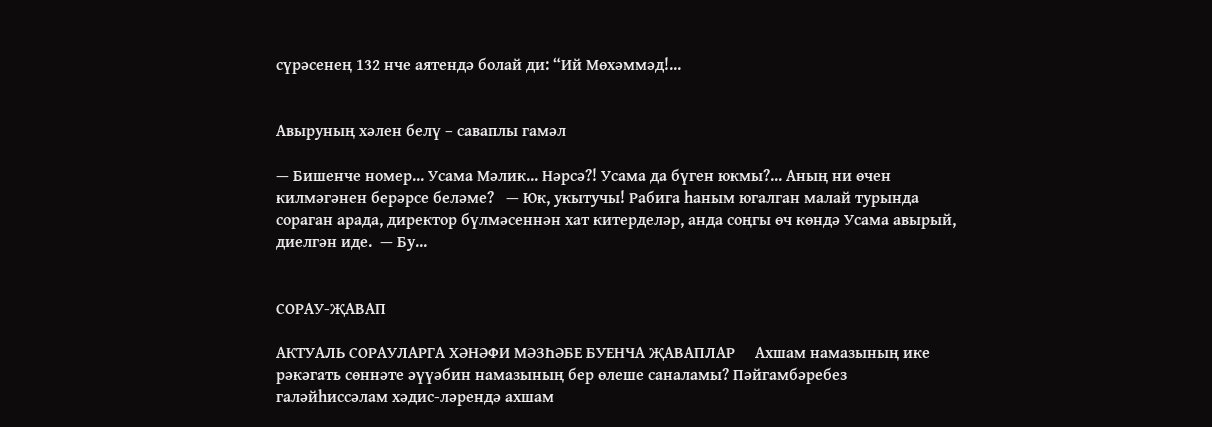сүрәсенең 132 нче аятендә болай ди: “Ий Мөхәммәд!...


Авыруның хәлен белү – саваплы гамәл

— Бишенче номер... Усама Мәлик... Нәрсә?! Усама да бүген юкмы?... Аның ни өчен килмәгәнен берәрсе беләме?   — Юк, укытучы! Рабига һаным югалган малай турында сораган арада, директор бүлмәсеннән хат китерделәр, анда соңгы өч көндә Усама авырый, диелгән иде.  — Бу...


СОРАУ-ҖАВАП

АКТУАЛЬ СОРАУЛАРГА ХӘНӘФИ МӘЗҺӘБЕ БУЕНЧА ҖАВАПЛАР     Ахшам намазының ике рәкәгать сөннәте әүүәбин намазының бер өлеше саналамы? Пәйгамбәребез галәйһиссәлам хәдис-ләрендә ахшам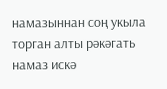намазыннан соң укыла торган алты рәкәгать намаз искә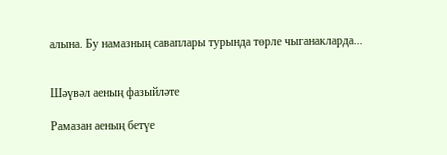алына. Бу намазның саваплары турында төрле чыганакларда...


Шәүвәл аеның фазыйләте

Рамазан аеның бетүе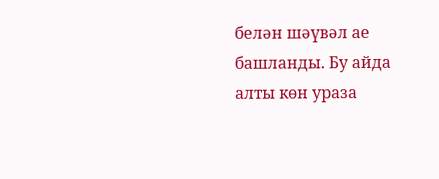белән шәүвәл ае башланды. Бу айда алты көн ураза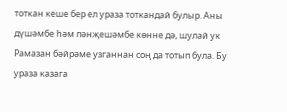тоткан кеше бер ел ураза тоткандай булыр. Аны дүшәмбе һәм пәнҗешәмбе көнне дә, шулай ук Рамазан бәйрәме узганнан соң да тотып була. Бу ураза казага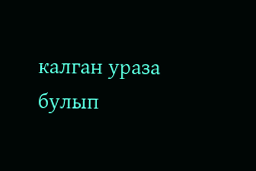калган ураза булып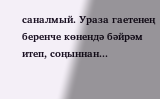саналмый. Ураза гаетенең беренче көнендә бәйрәм итеп, соңыннан...